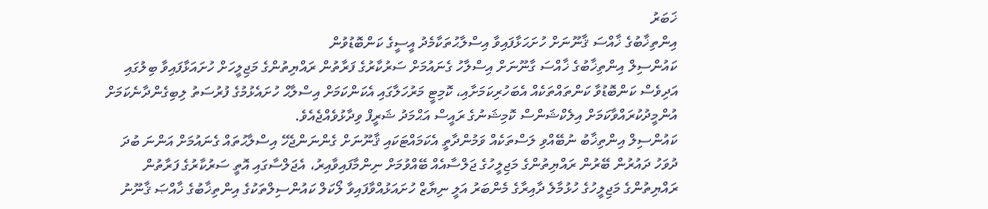ޚަބަރު
އިންތިޚާބުގެ ޚާއްސަ ޤާނޫނަށް ހުށަޙަޅާފައިވާ އިސްލާޙުތަކާމެދު އީސީގެ ކަންބޮޑުވުން
ކައުންސިލް އިންތިޚާބުގެ ޚާއްސަ ގާނޫނަށް އިސްލާހު ގެނައުމަށް ސަރުކާރުގެ ފަރާތުން ރައްޔިތުންގެ މަޖިލީހަށް ހުށައަޅާފައިވާ ބިލުގައި އަދިވެސް ކަންބޮޑުވާ ކަންތައްތަކެއް އެބަހުރިކަމަށާއި، ކޮމިޓީ މަރުހަލާގައި އެކަންކަމަށް އިސްލާޙް ހުށައެޅުމުގެ ފުރުސަތު ލިބިގެންދާނެކަމަށް އުންމީދުކުރައްވާކަމަށް އިލެކްޝަންސް ކޮމިޝަނުގެ ރައީސް އަޙްމަދު ޝަރީފް ވިދާޅުވެއްޖެއެވެ.
ކައުންސިލް އިންތިޚާބު ނުބޭއްވި ލަސްތަކެއް ވަމުންދާތީ އެކަމައްޓަކައި ޤާނޫނަށް ގެންނަންޖެހޭ އިސްލާޙުތައް ގެނައުމަށް އަންނަ ބުދަ ދުވަހު ދައުރުން ބޭރުން ރައްޔިތުންގެ މަޖިލީހުގެ ޖަލްސާއެއް ބޭއްވުމަށް ނިންމާފައިވާއިރު، އެޖަލްސާގައި އޮތީ ސަރުކާރުގެ ފަރާތުން ރައްޔިތުންގެ މަޖިލީހުގެ ހުޅުމާލެ ދާއިރާގެ މެންބަރު އަލީ ނިޔާޒް ހުށައަޅުއްވާފައިވާ ލޯކަލް ކައުންސިލްތަކުގެ އިންތިޚާބުގެ ޚާއްޞަ ޤާނޫނު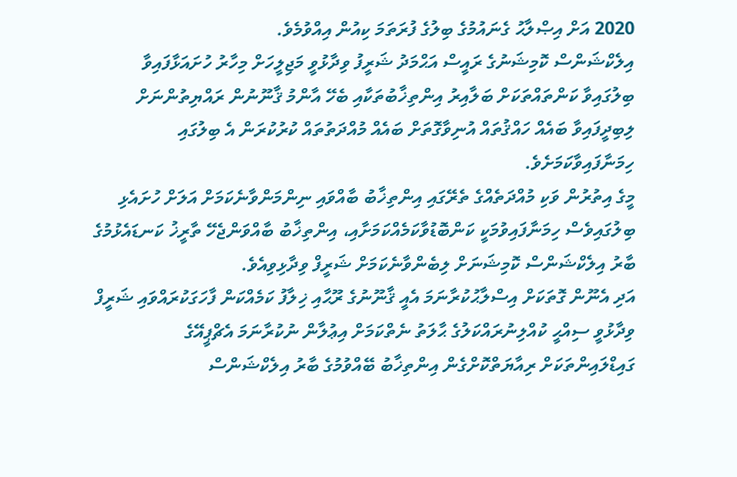2020 އަށް އިޞްލާޙު ގެނައުމުގެ ބިލުގެ ފުރަތަމަ ކިއުން އިއްވުމެވެ.
އިލެކްޝަންސް ކޮމިޝަނުގެ ރައީސް އަޙްމަދު ޝަރީފު ވިދާޅުވީ މަޖިލީހަށް މިހާރު ހުށައަޅާފައިވާ ބިލުގައިވާ ކަންތައްތަކަށް ބަލާއިރު އިންތިޚާބުތަކާއި ބެހޭ އާންމު ޤާނޫނުން ރައްޔިތުންނަށް ލިބިދީފައިވާ ބައެއް ހައްޤުތައް އުނިވާގޮތަށް ބައެއް މުއްދަތުތައް ކުރުކުރަން އެ ބިލުގައި ހިމަނާފައިވާކަމަށެވެ.
މީގެ އިތުރުން ވަކި މުއްދަތެއްގެ ތެރޭގައި އިންތިޚާބު ބާއްވައި ނިންމަންވާނެކަމަށް އަލަށް ހުށައެޅި ބިލުގައިވެސް ހިމަނާފައިވުމަކީ ކަންބޮޑުވާކަމެއްކަމަށާއި، އިންތިޚާބު ބާއްވަންޖެހޭ ތާރީޚު ކަނޑައެޅުމުގެ ބާރު އިލެކްޝަންސް ކޮމިޝަނަށް ލިބެންވާނެކަމަށް ޝަރީފް ވިދާޅިވިއެވެ.
އަދި އެނޫން ގޮތަކަށް އިސްލާޙުކުރާނަމަ އެއީ ޤާނޫނުގެ ރޫޙާއި ޚިލާފު ކަމެއްކަން ފާހަގަކުރައްވައި ޝަރީފް ވިދާޅުވީ ސިއްޙީ ކުއްލިނުރައްކަލުގެ ޙާލަތު ނެތްކަމަށް އިޢުލާން ނުކުރާނަމަ އެޗްޕީއޭގެ ގައިޑްލައިންތަކަށް ރިއާޔަތްކޮށްގެން އިންތިޚާބު ބޭއްވުމުގެ ބާރު އިލެކްޝަންސް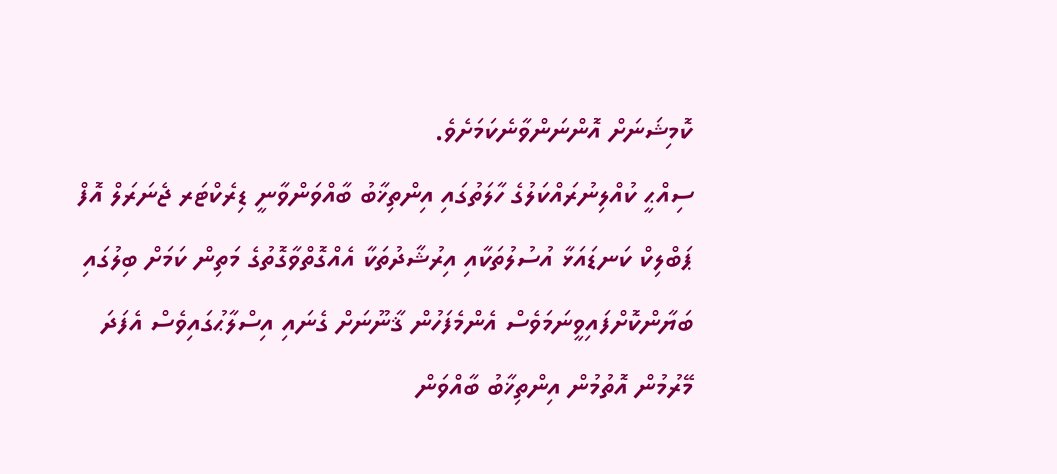ކޮމިޝަނަށް އޮންނަންވާނެކަމަށެވެ.
ސިއްޙީ ކުއްލިނުރައްކަލުގެ ހާލަތުގައި އިންތިޚާބު ބާއްވަންވާނީ ޑިރެކްޓަރ ޖެނަރަލް އޮފް ޕަބްލިކް ކަނޑައަޅާ އުސުލުތަކާއި އިރުޝާދުތަކާ އެއްގޮތްވާގޮތުގެ މަތިން ކަމަށް ބިލުގައި ބަޔާންކޮށްފައިވީނަމަވެސް އެންމެފަހުން ޤާނޫނަށް ގެނައި އިސްލާޙުގައިވެސް އެފަދަ މޭރުމުން އޮތުމުން އިންތިޚާބު ބާއްވަން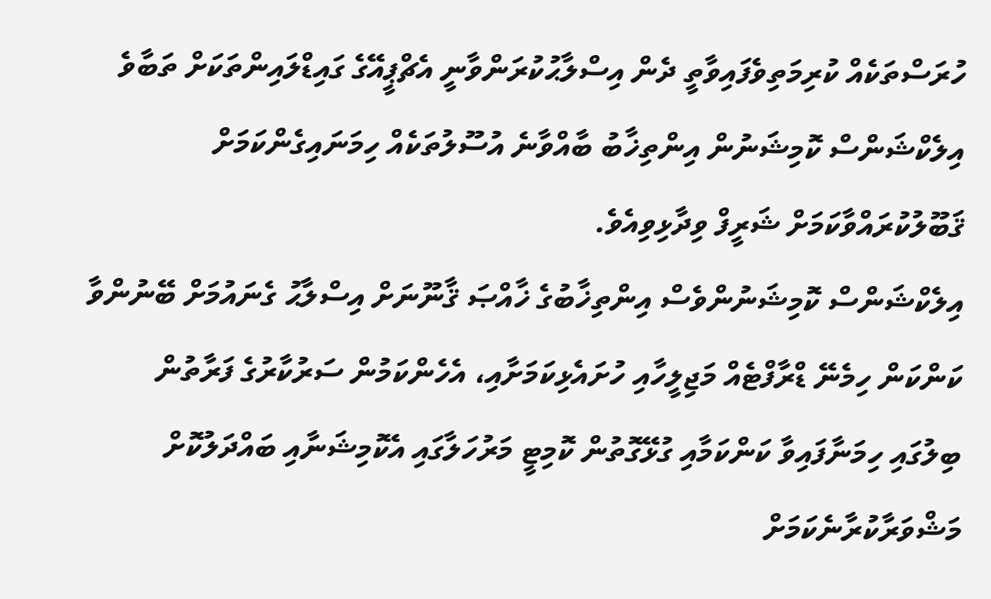ހުރަސްތަކެއް ކުރިމަތިވެފައިވާތީ ދެން އިސްލާޙުކުރަންވާނީ އެޗްޕީއޭގެ ގައިޑްލައިންތަކަށް ތަބާވެ އިލެކްޝަންސް ކޮމިޝަނުން އިންތިޚާބު ބާއްވާނެ އުސޫލުތަކެއް ހިމަނައިގެންކަމަށް ޤަބޫލުކުރައްވާކަމަށް ޝަރީފް ވިދާޅިވިއެވެ.
އިލެކްޝަންސް ކޮމިޝަނުންވެސް އިންތިޚާބުގެ ޚާއްޞަ ޤާނޫނަށް އިސްލާޙު ގެނައުމަށް ބޭނުންވާ ކަންކަން ހިމެނޭ ޑްރާފްޓެއް މަޖިލީހާއި ހުށައެޅިކަމަށާއި، އެހެންކަމުން ސަރުކާރުގެ ފަރާތުން ބިލުގައި ހިމަނާފައިވާ ކަންކަމާއި ގުޅޭގޮތުން ކޮމިޓީ މަރުހަލާގައި އެކޮމިޝަނާއި ބައްދަލުކޮށް މަޝްވަރާކުރާނެކަމަށް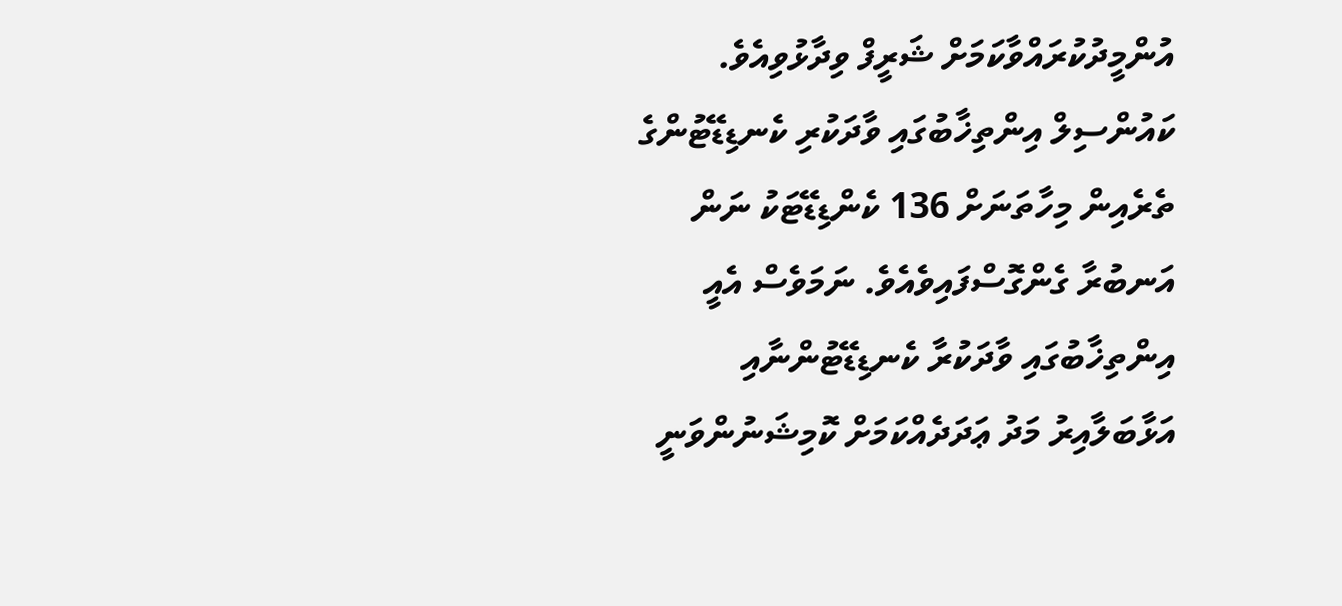އުންމީދުކުރައްވާކަމަށް ޝަރީފް ވިދާޅުވިއެވެ.
ކައުންސިލް އިންތިޚާބުގައި ވާދަކުރި ކެނޑިޑޭޓުންގެ ތެރެއިން މިހާތަނަށް 136 ކެންޑިޑޭޓަކު ނަން އަނބުރާ ގެންގޮސްފައިވެއެވެ. ނަމަވެސް އެއީ އިންތިޚާބުގައި ވާދަކުރާ ކެނޑިޑޭޓުންނާއި އަޅާބަލާއިރު މަދު ޢަދަދެއްކަމަށް ކޮމިޝަނުންވަނީ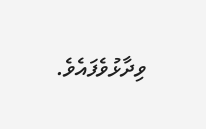ވިދާޅުވެފައެވެ.